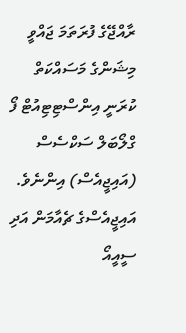ރާއްޖޭގެ ފުރަތަމަ ޖައްވީ މިޝަންގެ މަސައްކަތް ކުރަނީ އިންސްޓިޓިއުޓް ފޯ ގްލޯބަލް ސަކްސެސް (އައިޖީއެސް) އިންނެވެ. އައިޖީއެސްގެ ޗެއާމަން އަދި ސީއީއޯ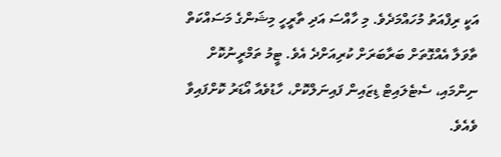އަކީ ރިފްއަތު މުހައްމަދެވެ. މި ހާއްސަ އަދި ތާރީހީ މިޝަންގެ މަސައްކަތް ތާވަލާ އެއްގޮތަށް ބަރާބަރަށް ކުރިއަށްދެ އެވެ. ޓީމު ތަމްރީނުކޮށް ނިންމައި، ސެޓެލައިޓް ޑިޒައިން ފައިނަލްކޮށް، ހާޑުވެއާ އޯޑަރު ކޮށްފައިވާ ވެއެވެ.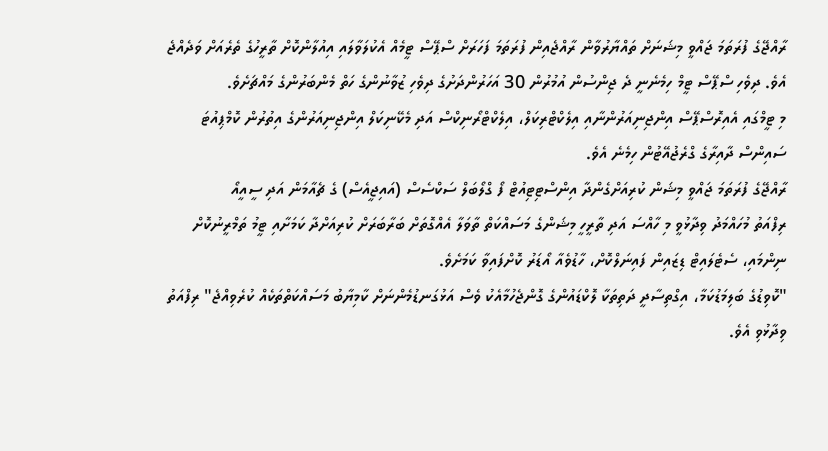ރާއްޖޭގެ ފުރަތަމަ ޖައްވީ މިޝަނަށް ތައްޔާރުވާން ރާއްޖެއިން ފުރަތަމަ ފަހަރަށް ސްޕޭސް ޓީމެއް އެކުލަވާލައި އިއުލާންކޮށް ތާރީހުގެ ތެރެއަށް ވަދެއްޖެ އެވެ. ދިވެހި ސްޕޭސް ޓީމް ހިމެނެނީ ދެ ޖިންސުން އުމުރުން 30 އަހަރުންދަށުގެ ދިވެހި ޒުވާނުންގެ ހަތް މެންބަރުންގެ މައްޗަށެވެ.
މި ޓީމްގައި އެއިރޮސްޕޭސް އިންޖިނިއަރުންނާއި އިލެކްޓްރިކަލް، އިލެކްޓްރޯނިކްސް އަދި މެކޭނިކަލް އިންޖިނިއަރުންގެ އިތުރުން ކޮމްޕިއުޓަ ސައިންސް ދާއިރާގެ ގްރެޖުއޭޓުން ހިމެނެ އެވެ.
ރާއްޖޭގެ ފުރަތަމަ ޖައްވީ މިޝަން ކުރިއަށްގެންދާ އިންސްޓިޓިއުޓް ފޯ ގްލޯބަލް ސަކްސެސް (އައިޖީއެސް) ގެ ޗެއާމަން އަދި ސީއީއޯ
ރިފްއަތު މުހައްމަދު ވިދާޅުވީ މި ހާއްސަ އަދި ތާރީހީ މިޝަންގެ މަސައްކަތް ތާވަލާ އެއްގޮތަށް ބަރާބަރަށް ކުރިއަށްދާ ކަމަށާއި ޓީމު ތަމްރީނުކޮށް ނިންމައި، ސެޓެލައިޓް ޑިޒައިން ފައިނަލްކޮށް، ހާޑުވެއާ އޯޑަރު ކޮށްފައިވާ ކަމަށެވެ.
"ކޮވިޑުގެ ބަލިމަޑުކަމާ، އިގްތިސާދީ ދަތިތަކާ ލޮކްޑައުންގެ ގޮންޖެހުމާއެކު ވެސް އަޅުގަނޑުމެންނަށް ކާމިޔާބު މަސައްކަތްތަކެއް ކުރެވިއްޖެ" ރިފްއަތު ވިދާޅުވި އެވެ.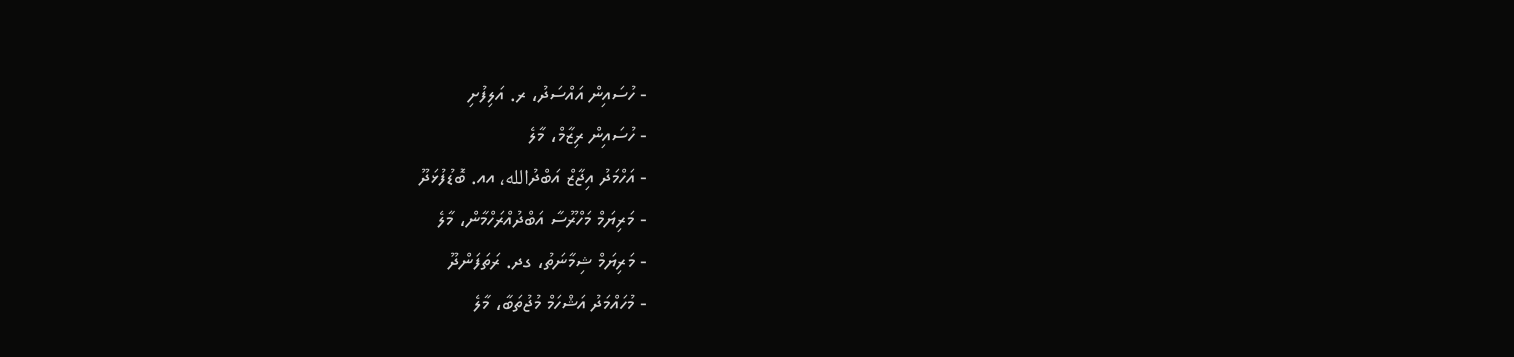- ހުސައިން އައްސަދު، ރ. އަލިފުށި
- ހުސައިން ރިޒާމް، މާލެ
- އަހްމަދު އިޖާޒް އަބްދުالله، އއ. ބޮޑުފުޅަދޫ
- މަރިޔަމް މަހްރޫސާ އަބްދުއްރަހްމާން، މާލެ
- މަރިޔަމް ޝިމާނަތު، ގދ. ރަތަފަންދޫ
- މުހައްމަދު އަޝްހަމް މުޖުތަބާ، މާލެ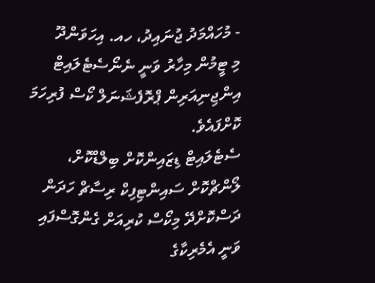- މުހައްމަދު ޖުނައިދު، ހއ. އިހަވަންދޫ
މި ޓީމުން މިހާރު ވަނީ ނެނޯސެޓެލައިޓް އިންޖިނިއަރިން ޕްރޮފެޝަނަލް ކޯސް ފުރިހަމަ ކޮށްފައެވެ.
ސެޓެލައިޓް ޑިޒައިންކޮށް ބިލްޑްކޮށް، ލޯންޗްކޮށް ސައިންޓިފިކް ރިސާޗް ހަދަން ދަސްކޮށްދޭ މިކޯސް ކުރިއަށް ގެންގޮސްފައި ވަނީ އެމެރިކާގެ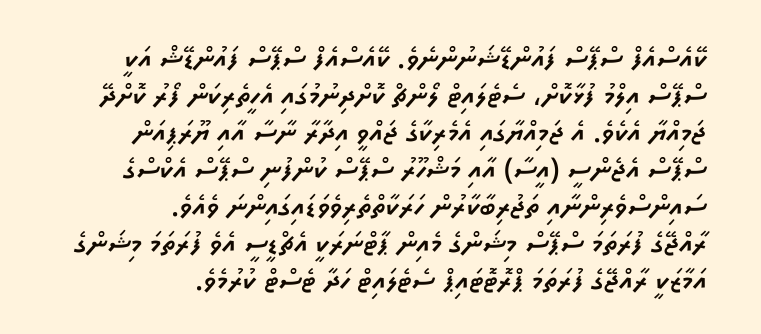ކޭއެސްއެފް ސްޕޭސް ފައުންޑޭޝަނުންނެވެ. ކޭއެސްއެފް ސްޕޭސް ފައުންޑޭޝް އަކީ ސްޕޭސް އިލްމު ފުޅާކޮށް، ސެޓެލައިޓް ލޯންޗް ކޮށްދިނުމުގައި އެހީތެރިކަން ފޯރު ކޮށްދޭ ޖަމިއްޔާ އެކެވެ. އެ ޖަމިއްޔާގައި އެމެރިކާގެ ޖައްވީ އިދާރާ ނާސާ އާއި ޔޫރަޕިއަން ސްޕޭސް އެޖެންސީ (އީސާ) އާއި މަޝްހޫރު ސްޕޭސް ކުންފުނި ސްޕޭސް އެކްސްގެ ސައިންސްވެރިންނާއި ތަޖުރިބާކާރުން ހަރަކާތްތެރިވެވަޑައިގައިންނަ ވެއެވެ.
ރާއްޖޭގެ ފުރަތަމަ ސްޕޭސް މިޝަންގެ މެއިން ޕާޓްނަރަކީ އެޗްޑީސީ އެވެ ފުރަތަމަ މިޝަންގެ އަމާޒަކީ ރާއްޖޭގެ ފުރަތަމަ ޕްރޮޓޮޓައިޕް ސެޓެލައިޓް ހަދާ ޓެސްޓް ކުރުމެވެ.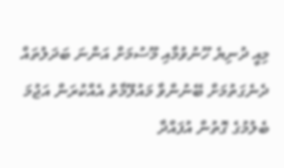މިއީ ދުނިޔެ ހޫނުވުމާއި މޫސުމަށް އަންނަ ބަދަލުތައް ދެނެގަތުމަށް ބޭނުންވާ މައުލޫމާތު އެއްކުރަން އަޖުމަ ބެލުމުގެ ގޮތުން އުފައްދާ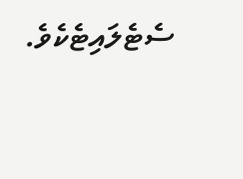ސެޓެލައިޓެކެވެ.